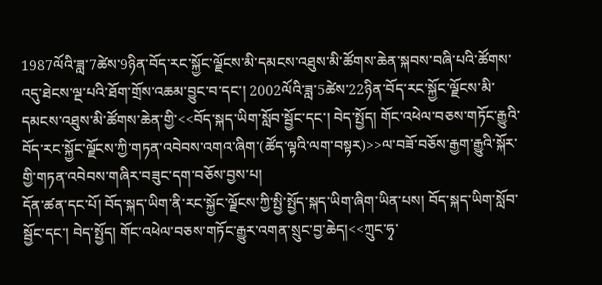1987ལོའི་ཟླ་7ཚེས་9ཉིན་བོད་རང་སྐྱོང་ལྗོངས་མི་དམངས་འཐུས་མི་ཚོགས་ཆེན་སྐབས་བཞི་པའི་ཚོགས་འདུ་ཐེངས་ལྔ་པའི་ཐོག་གྲོས་འཆམ་བྱུང་བ་དང་། 2002ལོའི་ཟླ་5ཚེས་22ཉིན་བོད་རང་སྐྱོང་ལྗོངས་མི་དམངས་འཐུས་མི་ཚོགས་ཆེན་གྱི་<<བོད་སྐད་ཡིག་སློབ་སྦྱོང་དང་། བེད་སྤྱོད། གོང་འཕེལ་བཅས་གཏོང་རྒྱུའི་བོད་རང་སྐྱོང་ལྗོངས་ཀྱི་གཏན་འབེབས་འགའ་ཞིག་(ཚོད་ལྟའི་ལག་བསྟར)>>ལ་བཟོ་བཅོས་རྒྱག་རྒྱུའི་སྐོར་གྱི་གཏན་འབེབས་གཞིར་བཟུང་དག་བཅོས་བྱས་པ།
དོན་ཚན་དང་པོ། བོད་སྐད་ཡིག་ནི་རང་སྐྱོང་ལྗོངས་ཀྱི་སྤྱི་སྤྱོད་སྐད་ཡིག་ཞིག་ཡིན་པས། བོད་སྐད་ཡིག་སློབ་སྦྱོང་དང་། བེད་སྤྱོད། གོང་འཕེལ་བཅས་གཏོང་རྒྱུར་འགན་སྲུང་བྱ་ཆེད།<<ཀྲུང་ཧྭ་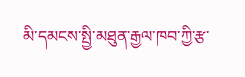མི་དམངས་སྤྱི་མཐུན་རྒྱལ་ཁབ་ཀྱི་རྩ་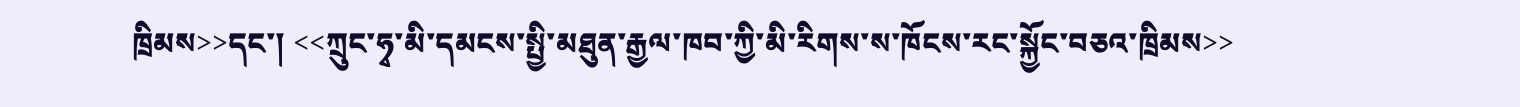ཁྲིམས>>དང་། <<ཀྲུང་ཧྭ་མི་དམངས་སྤྱི་མཐུན་རྒྱལ་ཁབ་ཀྱི་མི་རིགས་ས་ཁོངས་རང་སྐྱོང་བཅའ་ཁྲིམས>>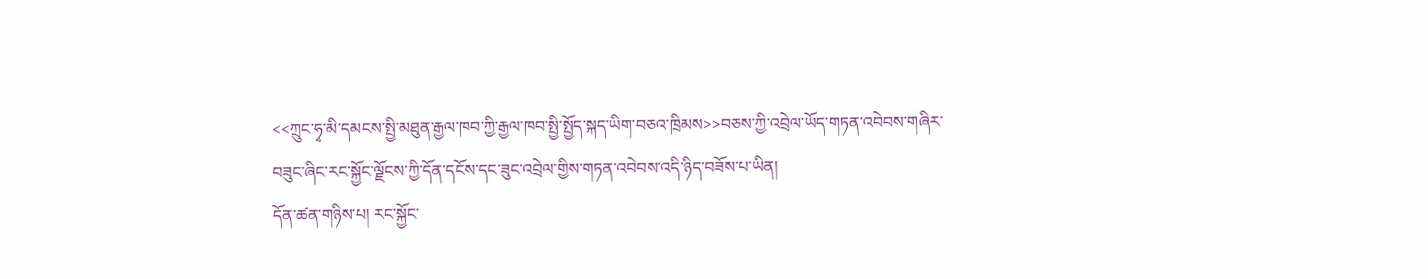<<ཀྲུང་ཧྭ་མི་དམངས་སྤྱི་མཐུན་རྒྱལ་ཁབ་ཀྱི་རྒྱལ་ཁབ་སྤྱི་སྤྱོད་སྐད་ཡིག་བཅའ་ཁྲིམས>>བཅས་ཀྱི་འབྲེལ་ཡོད་གཏན་འབེབས་གཞིར་བཟུང་ཞིང་རང་སྐྱོང་ལྗོངས་ཀྱི་དོན་དངོས་དང་ཟུང་འབྲེལ་གྱིས་གཏན་འབེབས་འདི་ཉིད་བཟོས་པ་ཡིན།
དོན་ཚན་གཉིས་པ། རང་སྐྱོང་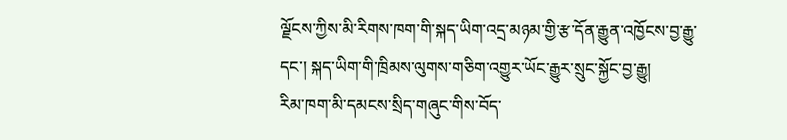ལྗོངས་ཀྱིས་མི་རིགས་ཁག་གི་སྐད་ཡིག་འདྲ་མཉམ་གྱི་རྩ་དོན་རྒྱུན་འཁྱོངས་བྱ་རྒྱུ་དང་། སྐད་ཡིག་གི་ཁྲིམས་ལུགས་གཅིག་འགྱུར་ཡོང་རྒྱུར་སྲུང་སྐྱོང་བྱ་རྒྱུ།
རིམ་ཁག་མི་དམངས་སྲིད་གཞུང་གིས་བོད་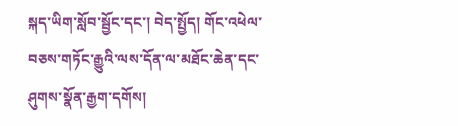སྐད་ཡིག་སློབ་སྦྱོང་དང་། བེད་སྤྱོད། གོང་འཕེལ་བཅས་གཏོང་རྒྱུའི་ལས་དོན་ལ་མཐོང་ཆེན་དང་ཤུགས་སྣོན་རྒྱག་དགོས།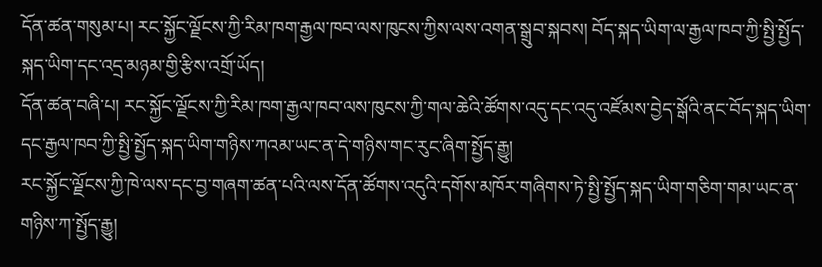དོན་ཚན་གསུམ་པ། རང་སྐྱོང་ལྗོངས་ཀྱི་རིམ་ཁག་རྒྱལ་ཁབ་ལས་ཁུངས་ཀྱིས་ལས་འགན་སྒྲུབ་སྐབས། བོད་སྐད་ཡིག་ལ་རྒྱལ་ཁབ་ཀྱི་སྤྱི་སྤྱོད་སྐད་ཡིག་དང་འདྲ་མཉམ་གྱི་རྩིས་འགྲོ་ཡོད།
དོན་ཚན་བཞི་པ། རང་སྐྱོང་ལྗོངས་ཀྱི་རིམ་ཁག་རྒྱལ་ཁབ་ལས་ཁུངས་ཀྱི་གལ་ཆེའི་ཚོགས་འདུ་དང་འདུ་འཛོམས་བྱེད་སྒོའི་ནང་བོད་སྐད་ཡིག་དང་རྒྱལ་ཁབ་ཀྱི་སྤྱི་སྤྱོད་སྐད་ཡིག་གཉིས་ཀའམ་ཡང་ན་དེ་གཉིས་གང་རུང་ཞིག་སྤྱོད་རྒྱུ།
རང་སྐྱོང་ལྗོངས་ཀྱི་ཁེ་ལས་དང་བྱ་གཞག་ཚན་པའི་ལས་དོན་ཚོགས་འདུའི་དགོས་མཁོར་གཞིགས་ཏེ་སྤྱི་སྤྱོད་སྐད་ཡིག་གཅིག་གམ་ཡང་ན་གཉིས་ཀ་སྤྱོད་རྒྱུ།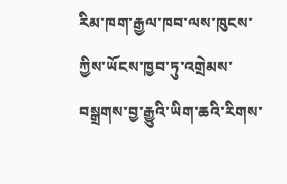རིམ་ཁག་རྒྱལ་ཁབ་ལས་ཁུངས་ཀྱིས་ཡོངས་ཁྱབ་ཏུ་འགྲེམས་བསྒྲགས་བྱ་རྒྱུའི་ཡིག་ཆའི་རིགས་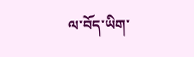ལ་བོད་ཡིག་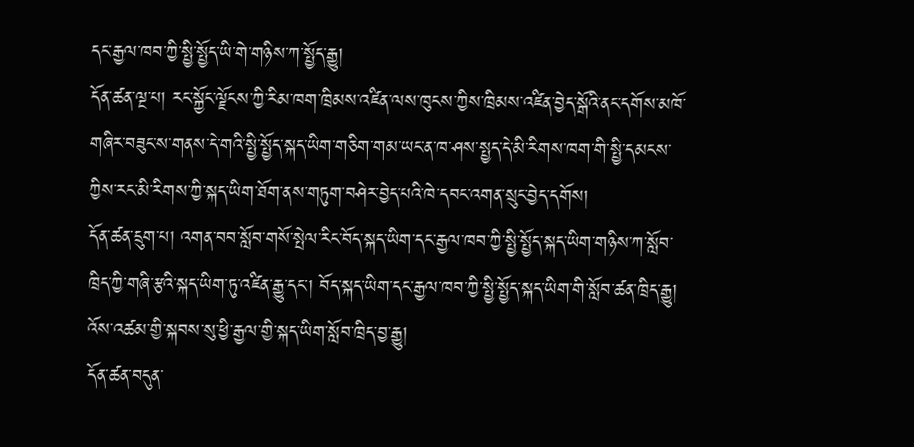དང་རྒྱལ་ཁབ་ཀྱི་སྤྱི་སྤྱོད་ཡི་གེ་གཉིས་ཀ་སྤྱོད་རྒྱུ།
དོན་ཚན་ལྔ་པ། རང་སྐྱོང་ལྗོངས་ཀྱི་རིམ་ཁག་ཁྲིམས་འཛིན་ལས་ཁུངས་ཀྱིས་ཁྲིམས་འཛིན་བྱེད་སྒོའི་ནང་དགོས་མཁོ་གཞིར་བཟུང་ས་གནས་དེ་གའི་སྤྱི་སྤྱོད་སྐད་ཡིག་གཅིག་གམ་ཡང་ན་ཁ་ཤས་སྤྱད་དེ་མི་རིགས་ཁག་གི་སྤྱི་དམངས་ཀྱིས་རང་མི་རིགས་ཀྱི་སྐད་ཡིག་ཐོག་ནས་གཏུག་བཤེར་བྱེད་པའི་ཁེ་དབང་འགན་སྲུང་བྱེད་དགོས།
དོན་ཚན་དྲུག་པ། འགན་བབ་སློབ་གསོ་སྤེལ་རིང་བོད་སྐད་ཡིག་དང་རྒྱལ་ཁབ་ཀྱི་སྤྱི་སྤྱོད་སྐད་ཡིག་གཉིས་ཀ་སློབ་ཁྲིད་ཀྱི་གཞི་རྩའི་སྐད་ཡིག་ཏུ་འཛིན་རྒྱུ་དང་། བོད་སྐད་ཡིག་དང་རྒྱལ་ཁབ་ཀྱི་སྤྱི་སྤྱོད་སྐད་ཡིག་གི་སློབ་ཚན་ཁྲིད་རྒྱུ། འོས་འཚམ་གྱི་སྐབས་སུ་ཕྱི་རྒྱལ་གྱི་སྐད་ཡིག་སློབ་ཁྲིད་བྱ་རྒྱུ།
དོན་ཚན་བདུན་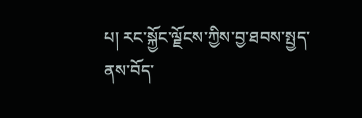པ། རང་སྐྱོང་ལྗོངས་ཀྱིས་བྱ་ཐབས་སྤྱད་ནས་བོད་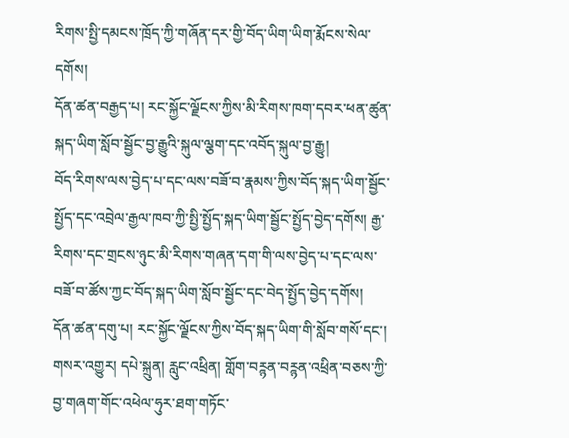རིགས་སྤྱི་དམངས་ཁྲོད་ཀྱི་གཞོན་དར་གྱི་བོད་ཡིག་ཡིག་རྨོངས་སེལ་དགོས།
དོན་ཚན་བརྒྱད་པ། རང་སྐྱོང་ལྗོངས་ཀྱིས་མི་རིགས་ཁག་དབར་ཕན་ཚུན་སྐད་ཡིག་སློབ་སྦྱོང་བྱ་རྒྱུའི་སྐུལ་ལྕག་དང་འབོད་སྐུལ་བྱ་རྒྱུ།
བོད་རིགས་ལས་བྱེད་པ་དང་ལས་བཟོ་བ་རྣམས་ཀྱིས་བོད་སྐད་ཡིག་སྦྱོང་སྤྱོད་དང་འབྲེལ་རྒྱལ་ཁབ་ཀྱི་སྤྱི་སྤྱོད་སྐད་ཡིག་སྦྱོང་སྤྱོད་བྱེད་དགོས། རྒྱ་རིགས་དང་གྲངས་ཉུང་མི་རིགས་གཞན་དག་གི་ལས་བྱེད་པ་དང་ལས་བཟོ་བ་ཚོས་ཀྱང་བོད་སྐད་ཡིག་སློབ་སྦྱོང་དང་བེད་སྤྱོད་བྱེད་དགོས།
དོན་ཚན་དགུ་པ། རང་སྐྱོང་ལྗོངས་ཀྱིས་བོད་སྐད་ཡིག་གི་སློབ་གསོ་དང་། གསར་འགྱུར། དཔེ་སྐྲུན། རླུང་འཕྲིན། གློག་བཪྙན་བཪྙན་འཕྲིན་བཅས་ཀྱི་བྱ་གཞག་གོང་འཕེལ་ཧུར་ཐག་གཏོང་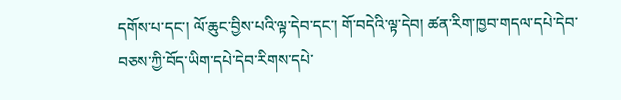དགོས་པ་དང་། ལོ་ཆུང་བྱིས་པའི་ལྟ་དེབ་དང་། གོ་བདེའི་ལྟ་དེབ། ཚན་རིག་ཁྱབ་གདལ་དཔེ་དེབ་བཅས་ཀྱི་བོད་ཡིག་དཔེ་དེབ་རིགས་དཔེ་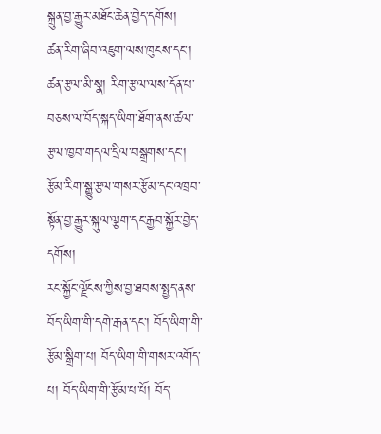སྐྲུན་བྱ་རྒྱུར་མཐོང་ཆེན་བྱེད་དགོས།
ཚན་རིག་ཞིབ་འཇུག་ལས་ཁུངས་དང་། ཚན་རྩལ་མི་སྣ། རིག་རྩལ་ལས་དོན་པ་བཅས་ལ་བོད་སྐད་ཡིག་ཐོག་ནས་ཚལ་རྩལ་ཁྱབ་གདལ་དྲིལ་བསྒྲགས་དང་། རྩོམ་རིག་སྒྱུ་རྩལ་གསར་རྩོམ་དང་འཁྲབ་སྟོན་བྱ་རྒྱུར་སྐུལ་ལྕག་དང་རྒྱབ་སྐྱོར་བྱེད་དགོས།
རང་སྐྱོང་ལྗོངས་ཀྱིས་བྱ་ཐབས་སྤྱད་ནས་བོད་ཡིག་གི་དགེ་རྒན་དང་། བོད་ཡིག་གི་རྩོམ་སྒྲིག་པ། བོད་ཡིག་གི་གསར་འགོད་པ། བོད་ཡིག་གི་རྩོམ་པ་པོ། བོད་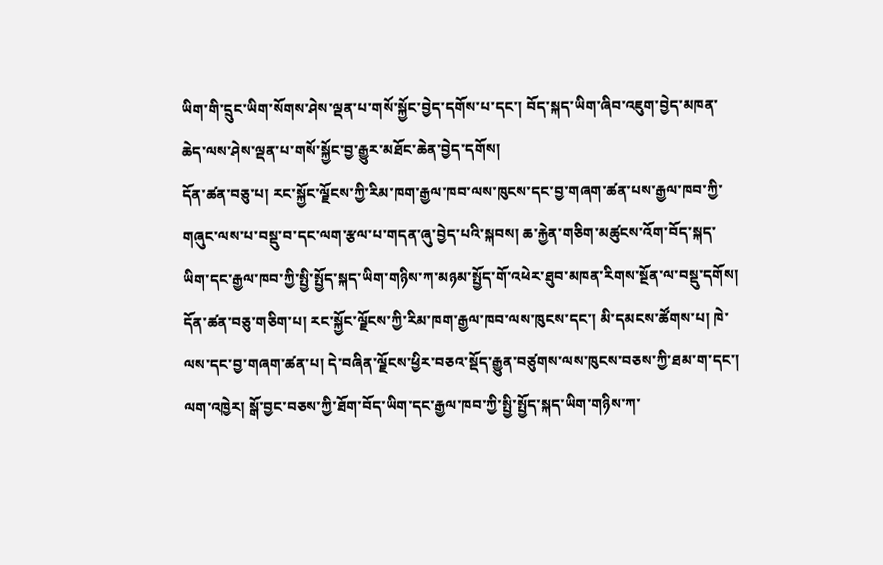ཡིག་གི་དྲུང་ཡིག་སོགས་ཤེས་ལྡན་པ་གསོ་སྐྱོང་བྱེད་དགོས་པ་དང་། བོད་སྐད་ཡིག་ཞིབ་འཇུག་བྱེད་མཁན་ཆེད་ལས་ཤེས་ལྡན་པ་གསོ་སྐྱོང་བྱ་རྒྱུར་མཐོང་ཆེན་བྱེད་དགོས།
དོན་ཚན་བཅུ་པ། རང་སྐྱོང་ལྗོངས་ཀྱི་རིམ་ཁག་རྒྱལ་ཁབ་ལས་ཁུངས་དང་བྱ་གཞག་ཚན་པས་རྒྱལ་ཁབ་ཀྱི་གཞུང་ལས་པ་བསྡུ་བ་དང་ལག་རྩལ་པ་གདན་ཞུ་བྱེད་པའི་སྐབས། ཆ་རྐྱེན་གཅིག་མཚུངས་འོག་བོད་སྐད་ཡིག་དང་རྒྱལ་ཁབ་ཀྱི་སྤྱི་སྤྱོད་སྐད་ཡིག་གཉིས་ཀ་མཉམ་སྤྱོད་གོ་འཕེར་ཐུབ་མཁན་རིགས་སྔོན་ལ་བསྡུ་དགོས།
དོན་ཚན་བཅུ་གཅིག་པ། རང་སྐྱོང་ལྗོངས་ཀྱི་རིམ་ཁག་རྒྱལ་ཁབ་ལས་ཁུངས་དང་། མི་དམངས་ཚོགས་པ། ཁེ་ལས་དང་བྱ་གཞག་ཚན་པ། དེ་བཞིན་ལྗོངས་ཕྱིར་བཅའ་སྡོད་རྒྱུན་བཙུགས་ལས་ཁུངས་བཅས་ཀྱི་ཐམ་ག་དང་། ལག་འཁྱེར། སྒོ་བྱང་བཅས་ཀྱི་ཐོག་བོད་ཡིག་དང་རྒྱལ་ཁབ་ཀྱི་སྤྱི་སྤྱོད་སྐད་ཡིག་གཉིས་ཀ་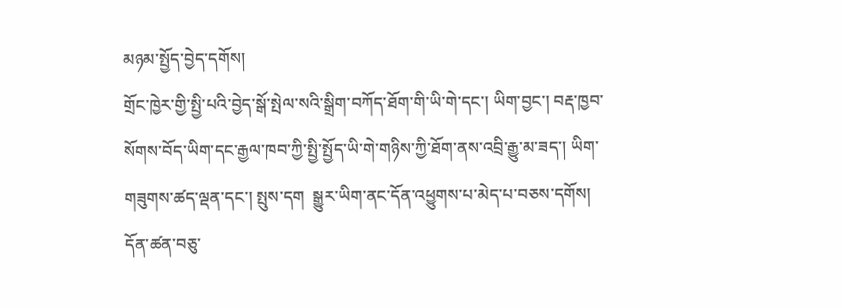མཉམ་སྤྱོད་བྱེད་དགོས།
གྲོང་ཁྱེར་གྱི་སྤྱི་པའི་བྱེད་སྒོ་སྤེལ་སའི་སྒྲིག་བཀོད་ཐོག་གི་ཡི་གེ་དང་། ཡིག་བྱང་། བརྡ་ཁྱབ་སོགས་བོད་ཡིག་དང་རྒྱལ་ཁབ་ཀྱི་སྤྱི་སྤྱོད་ཡི་གེ་གཉིས་ཀྱི་ཐོག་ནས་འབྲི་རྒྱུ་མ་ཟད་། ཡིག་གཟུགས་ཚད་ལྡན་དང་། སྤུས་དག  སྒྱུར་ཡིག་ནང་དོན་འཕྱུགས་པ་མེད་པ་བཅས་དགོས།
དོན་ཚན་བཅུ་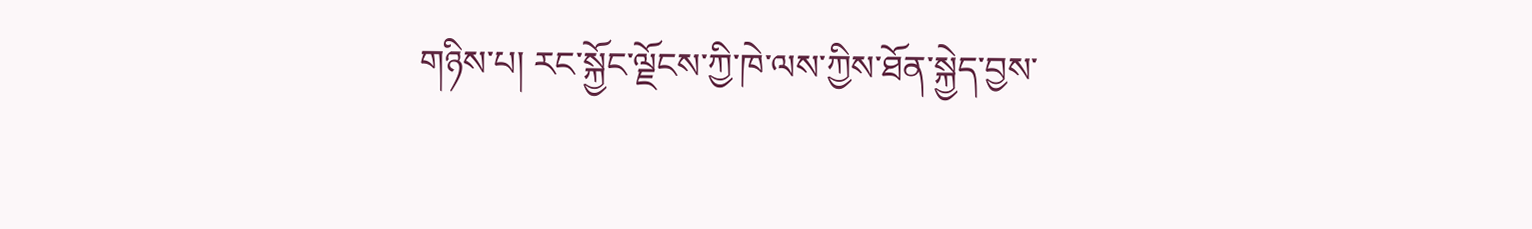གཉིས་པ། རང་སྐྱོང་ལྗོངས་ཀྱི་ཁེ་ལས་ཀྱིས་ཐོན་སྐྱེད་བྱས་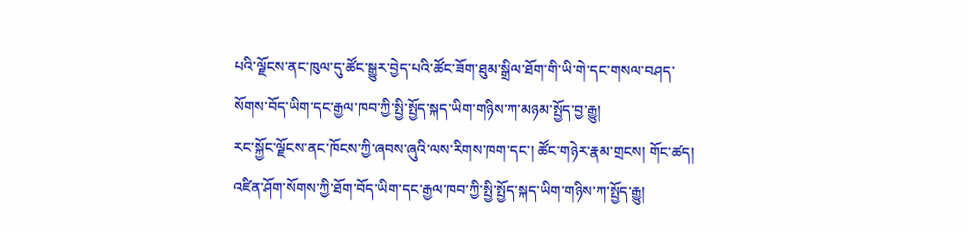པའི་ལྗོངས་ནང་ཁུལ་དུ་ཚོང་སྒྱུར་བྱེད་པའི་ཚོང་ཟོག་ཐུམ་སྒྲིལ་ཐོག་གི་ཡི་གེ་དང་གསལ་བཤད་སོགས་བོད་ཡིག་དང་རྒྱལ་ཁབ་ཀྱི་སྤྱི་སྤྱོད་སྐད་ཡིག་གཉིས་ཀ་མཉམ་སྤྱོད་བྱ་རྒྱུ།
རང་སྐྱོང་ལྗོངས་ནང་ཁོངས་ཀྱི་ཞབས་ཞུའི་ལས་རིགས་ཁག་དང་། ཚོང་གཉེར་རྣམ་གྲངས། གོང་ཚད། འཛིན་ཤོག་སོགས་ཀྱི་ཐོག་བོད་ཡིག་དང་རྒྱལ་ཁབ་ཀྱི་སྤྱི་སྤྱོད་སྐད་ཡིག་གཉིས་ཀ་སྤྱོད་རྒྱུ།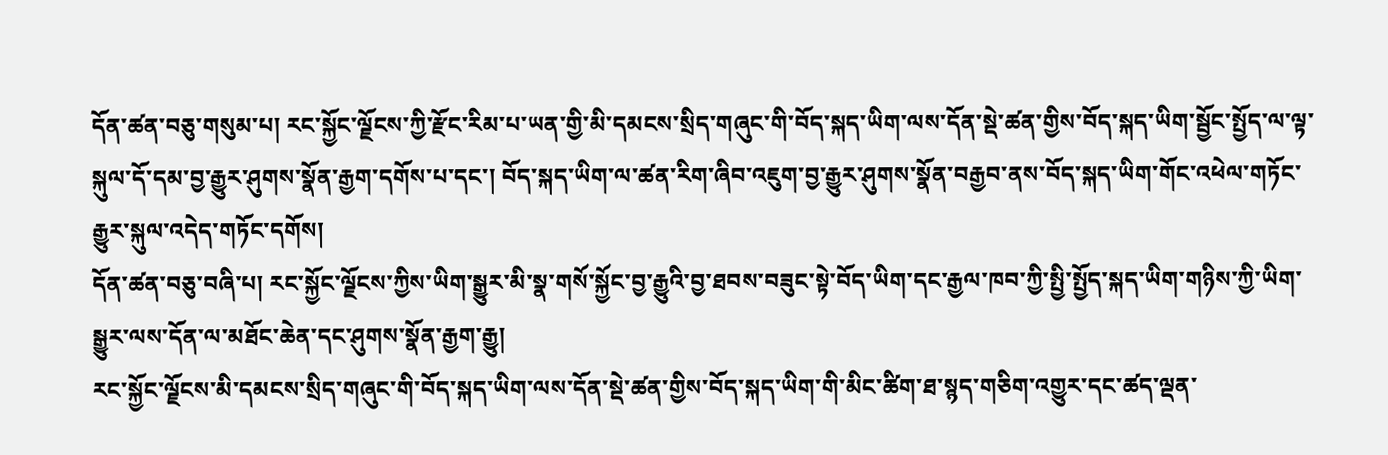དོན་ཚན་བཅུ་གསུམ་པ། རང་སྐྱོང་ལྗོངས་ཀྱི་རྫོང་རིམ་པ་ཡན་གྱི་མི་དམངས་སྲིད་གཞུང་གི་བོད་སྐད་ཡིག་ལས་དོན་སྡེ་ཚན་གྱིས་བོད་སྐད་ཡིག་སྦྱོང་སྤྱོད་ལ་ལྟ་སྐུལ་དོ་དམ་བྱ་རྒྱུར་ཤུགས་སྣོན་རྒྱག་དགོས་པ་དང་། བོད་སྐད་ཡིག་ལ་ཚན་རིག་ཞིབ་འཇུག་བྱ་རྒྱུར་ཤུགས་སྣོན་བརྒྱབ་ནས་བོད་སྐད་ཡིག་གོང་འཕེལ་གཏོང་རྒྱུར་སྐུལ་འདེད་གཏོང་དགོས།
དོན་ཚན་བཅུ་བཞི་པ། རང་སྐྱོང་ལྗོངས་ཀྱིས་ཡིག་སྒྱུར་མི་སྣ་གསོ་སྐྱོང་བྱ་རྒྱུའི་བྱ་ཐབས་བཟུང་སྟེ་བོད་ཡིག་དང་རྒྱལ་ཁབ་ཀྱི་སྤྱི་སྤྱོད་སྐད་ཡིག་གཉིས་ཀྱི་ཡིག་སྒྱུར་ལས་དོན་ལ་མཐོང་ཆེན་དང་ཤུགས་སྣོན་རྒྱག་རྒྱུ།
རང་སྐྱོང་ལྗོངས་མི་དམངས་སྲིད་གཞུང་གི་བོད་སྐད་ཡིག་ལས་དོན་སྡེ་ཚན་གྱིས་བོད་སྐད་ཡིག་གི་མིང་ཚིག་ཐ་སྙད་གཅིག་འགྱུར་དང་ཚད་ལྡན་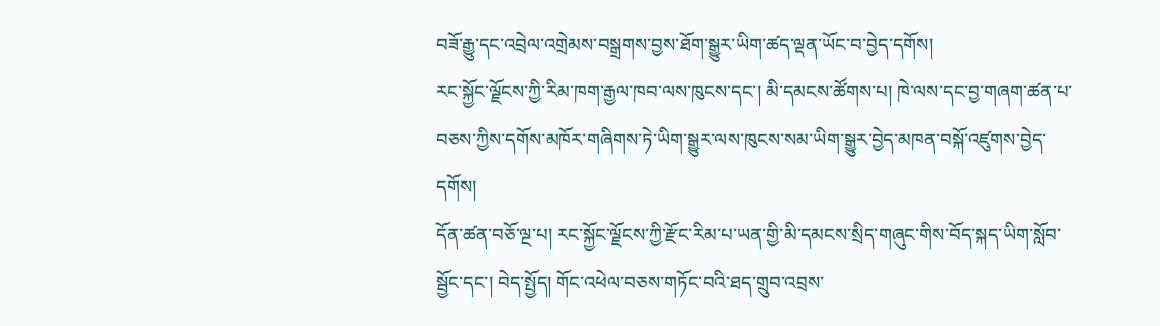བཟོ་རྒྱུ་དང་འབྲེལ་འགྲེམས་བསྒྲགས་བྱས་ཐོག་སྒྱུར་ཡིག་ཚད་ལྡན་ཡོང་བ་བྱེད་དགོས།
རང་སྐྱོང་ལྗོངས་ཀྱི་རིམ་ཁག་རྒྱལ་ཁབ་ལས་ཁུངས་དང་། མི་དམངས་ཚོགས་པ། ཁེ་ལས་དང་བྱ་གཞག་ཚན་པ་བཅས་ཀྱིས་དགོས་མཁོར་གཞིགས་ཏེ་ཡིག་སྒྱུར་ལས་ཁུངས་སམ་ཡིག་སྒྱུར་བྱེད་མཁན་བསྐོ་འཛུགས་བྱེད་དགོས།
དོན་ཚན་བཅོ་ལྔ་པ། རང་སྐྱོང་ལྗོངས་ཀྱི་རྫོང་རིམ་པ་ཡན་གྱི་མི་དམངས་སྲིད་གཞུང་གིས་བོད་སྐད་ཡིག་སློབ་སྦྱོང་དང་། བེད་སྤྱོད། གོང་འཕེལ་བཅས་གཏོང་བའི་ཐད་གྲུབ་འབྲས་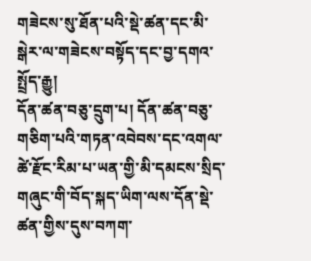གཟེངས་སུ་ཐོན་པའི་སྡེ་ཚན་དང་མི་སྒེར་ལ་གཟེངས་བསྟོད་དང་བྱ་དགའ་སྤྲོད་རྒྱུ།
དོན་ཚན་བཅུ་དྲུག་པ། དོན་ཚན་བཅུ་གཅིག་པའི་གཏན་འབེབས་དང་འགལ་ཚེ་རྫོང་རིམ་པ་ཡན་གྱི་མི་དམངས་སྲིད་གཞུང་གི་བོད་སྐད་ཡིག་ལས་དོན་སྡེ་ཚན་གྱིས་དུས་བཀག་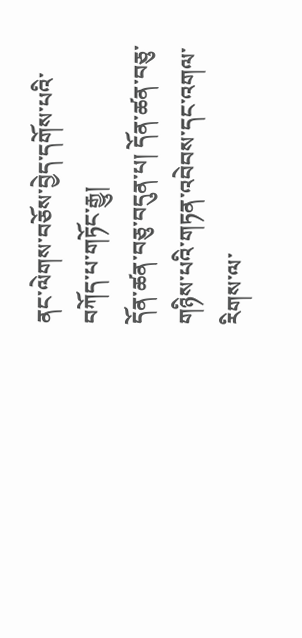ནང་ལེགས་བཅོས་བྱེད་དགོས་པའི་བཀོད་པ་གཏོང་རྒྱུ།
དོན་ཚན་བཅུ་བདུན་པ། དོན་ཚན་བཅུ་གཉིས་པའི་གཏན་འབེབས་དང་འགལ་རིགས་ལ་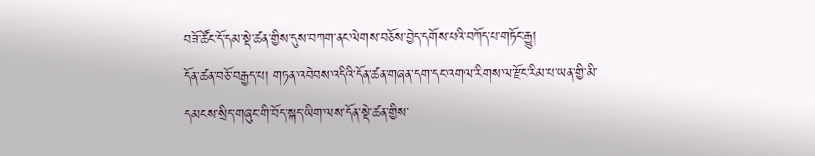བཟོ་ཚོང་དོ་དམ་སྡེ་ཚན་གྱིས་དུས་བཀག་ནང་ལེགས་བཅོས་བྱེད་དགོས་པའི་བཀོད་པ་གཏོང་རྒྱུ།
དོན་ཚན་བཅོ་བརྒྱད་པ། གཏན་འབེབས་འདིའི་དོན་ཚན་གཞན་དག་དང་འགལ་རིགས་ལ་རྫོང་རིམ་པ་ཡན་གྱི་མི་དམངས་སྲིད་གཞུང་གི་བོད་སྐད་ཡིག་ལས་དོན་སྡེ་ཚན་གྱིས་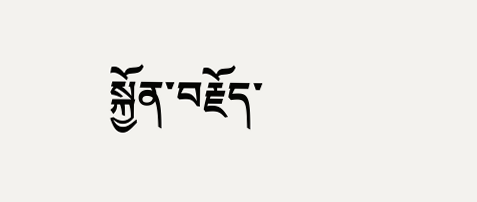སྐྱོན་བརྗོད་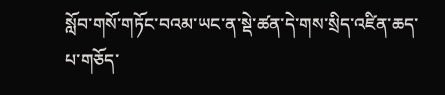སློབ་གསོ་གཏོང་བའམ་ཡང་ན་སྡེ་ཚན་དེ་གས་སྲིད་འཛིན་ཆད་པ་གཅོད་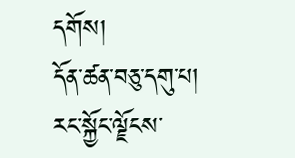དགོས།
དོན་ཚན་བཅུ་དགུ་པ། རང་སྐྱོང་ལྗོངས་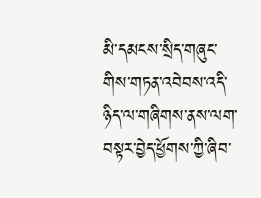མི་དམངས་སྲིད་གཞུང་གིས་གཏན་འབེབས་འདི་ཉིད་ལ་གཞིགས་ནས་ལག་བསྟར་བྱེད་ཕྱོགས་ཀྱི་ཞིབ་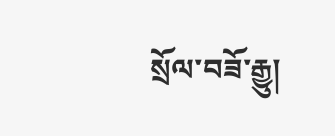སྲོལ་བཟོ་རྒྱུ།